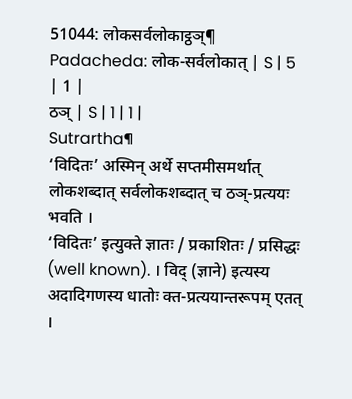51044: लोकसर्वलोकाट्ठञ्¶
Padacheda: लोक-सर्वलोकात् | S | 5 | 1 |
ठञ् | S | 1 | 1 |
Sutrartha¶
‘विदितः’ अस्मिन् अर्थे सप्तमीसमर्थात् लोकशब्दात् सर्वलोकशब्दात् च ठञ्-प्रत्ययः भवति ।
‘विदितः’ इत्युक्ते ज्ञातः / प्रकाशितः / प्रसिद्धः (well known). । विद् (ज्ञाने) इत्यस्य अदादिगणस्य धातोः क्त-प्रत्ययान्तरूपम् एतत् ।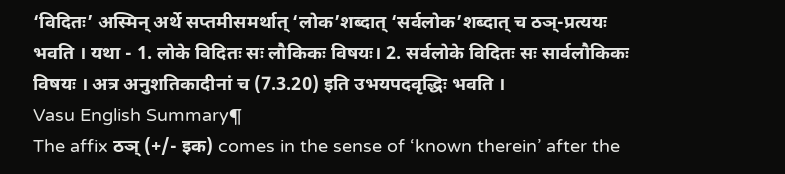‘विदितः’ अस्मिन् अर्थे सप्तमीसमर्थात् ‘लोक’शब्दात् ‘सर्वलोक’शब्दात् च ठञ्-प्रत्ययः भवति । यथा - 1. लोके विदितः सः लौकिकः विषयः। 2. सर्वलोके विदितः सः सार्वलौकिकः विषयः । अत्र अनुशतिकादीनां च (7.3.20) इति उभयपदवृद्धिः भवति ।
Vasu English Summary¶
The affix ठञ् (+/- इक) comes in the sense of ‘known therein’ after the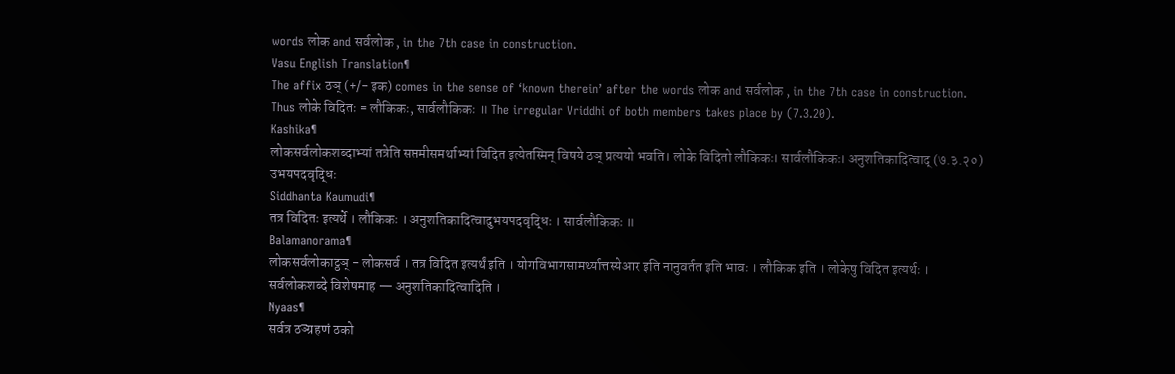words लोक and सर्वलोक , in the 7th case in construction.
Vasu English Translation¶
The affix ठञ् (+/- इक) comes in the sense of ‘known therein’ after the words लोक and सर्वलोक , in the 7th case in construction. Thus लोके विदितः = लौकिकः, सार्वलौकिकः ॥ The irregular Vriddhi of both members takes place by (7.3.20).
Kashika¶
लोकसर्वलोकशब्दाभ्यां तत्रेति सप्तमीसमर्थाभ्यां विदित इत्येतस्मिन् विषये ठञ् प्रत्ययो भवति। लोके विदितो लौकिकः। सार्वलौकिकः। अनुशतिकादित्वाद् (७.३.२०) उभयपदवृद्धिः
Siddhanta Kaumudi¶
तत्र विदितः इत्यर्थे । लौकिकः । अनुशतिकादित्वादुभयपदवृद्धिः । सार्वलौकिकः ॥
Balamanorama¶
लोकसर्वलोकाट्ठञ् - लोकसर्व । तत्र विदित इत्यर्थं इति । योगविभागसामर्थ्यात्तस्येआर इति नानुवर्तत इति भावः । लौकिक इति । लोकेषु विदित इत्यर्थः । सर्वलोकशब्दे विशेषमाह — अनुशतिकादित्वादिति ।
Nyaas¶
सर्वत्र ठञ्ग्रहणं ठको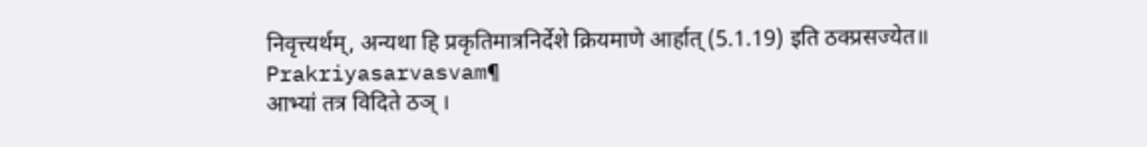निवृत्त्यर्थम्, अन्यथा हि प्रकृतिमात्रनिर्देशे क्रियमाणे आर्हात् (5.1.19) इति ठक्प्रसज्येत॥
Prakriyasarvasvam¶
आभ्यां तत्र विदिते ठञ् ।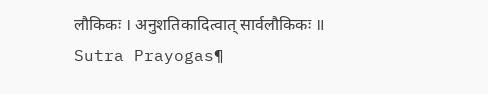लौकिकः । अनुशतिकादित्वात् सार्वलौकिकः ॥
Sutra Prayogas¶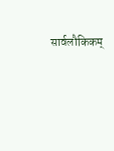सार्वलौकिकम्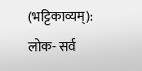(भट्टिकाव्यम्): लोक- सर्व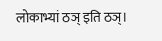लोकाभ्यां ठञ् इति ठञ्।